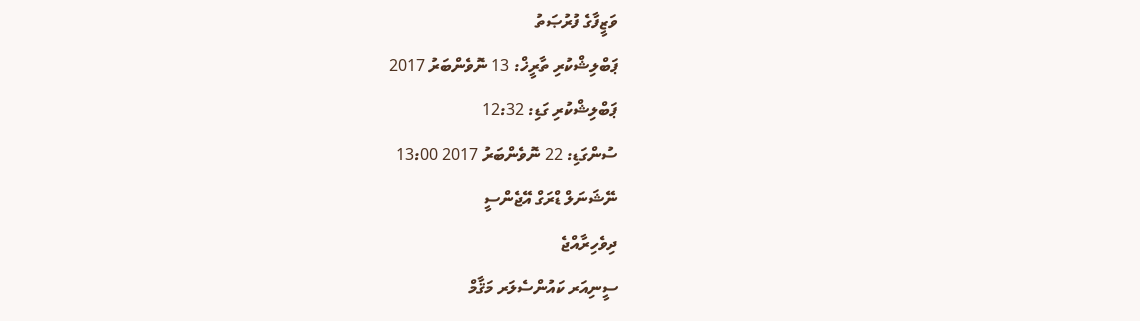ވަޒީފާގެ ފުރުޞަތު
ޕަބްލިޝްކުރި ތާރީޚް: 13 ނޮވެންބަރު 2017
ޕަބްލިޝްކުރި ގަޑި: 12:32
ސުންގަޑި: 22 ނޮވެންބަރު 2017 13:00
ނޭޝަނަލް ޑްރަގް އޭޖެންސީ
ދިވެހިރާއްޖެ
ސީނިއަރ ކައުންސެލަރ މަޤާމް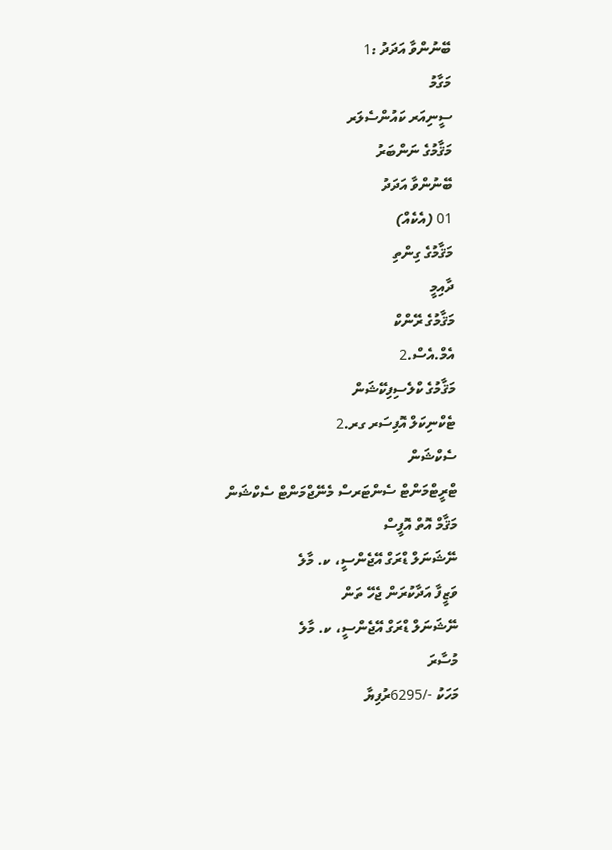ބޭނުންވާ އަދަދު :1
މަގާމު
ސީނިއަރ ކައުންސެލަރ
މަޤާމުގެ ނަންބަރު
ބޭނުންވާ އަދަދު
01 (އެކެއް)
މަޤާމުގެ ގިންތި
ދާއިމީ
މަޤާމުގެ ރޭންކް
އެމް.އެސް.2
މަޤާމުގެ ކްލެސިފިކޭޝަން
ޓެކްނިކަލް އޮފިސަރ ގރ.2
ސެކްޝަން
ޓްރީޓްމަންޓް ސެންޓަރސް މެނޭޖްމަންޓް ސެކްޝަން
މަޤާމް އޮތް އޮފީސް
ނޭޝަނަލް ޑްރަގް އޭޖެންސީ، ކ. މާލެ
ވަޒީފާ އަދާކުރަން ޖެހޭ ތަން
ނޭޝަނަލް ޑްރަގް އޭޖެންސީ، ކ. މާލެ
މުސާރަ
މަހަކު -/6295ރުފިޔާ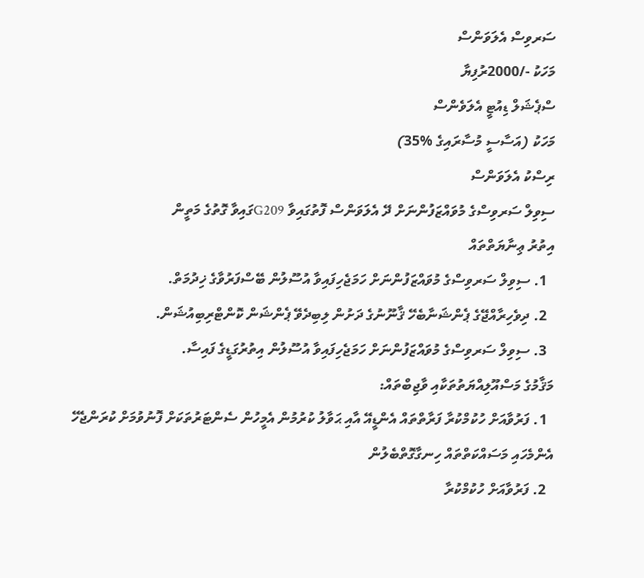ސަރވިސް އެލަވަންސް
މަހަކު -/2000ރުފިޔާ
ސްޕެޝަލް ޑިއުޓީ އެލަވެންސް
މަހަކު (އަސާސީ މުސާރައިގެ %35)
ރިސްކު އެލަވަންސް
ސިވިލް ސަރވިސްގެ މުވައްޒަފުންނަށް ދޭ އެލަވަންސް ފޮތުގައިވާ G209ގައިވާ ގޮތުގެ މަތީން
އިތުރު ޢިނާޔަތްތައް
  1. ސިވިލް ސަރވިސްގެ މުވައްޒަފުންނަށް ހަމަޖެހިފައިވާ އުސޫލުން ބޭސްފަރުވާގެ ޚިދުމަތް.
  2. ދިވެހިރާއްޖޭގެ ޕެންޝަނާބެހޭ ޤާނޫނުގެ ދަށުން ލިބިދެވޭ ޕެންޝަން ކޮންޓްރިބިއުޝަން.
  3. ސިވިލް ސަރވިސްގެ މުވައްޒަފުންނަށް ހަމަޖެހިފައިވާ އުސޫލުން އިތުރުގަޑީގެ ފައިސާ.
މަޤާމުގެ މަސްއޫލިއްޔަތުތަކާއި ވާޖިބްތައް:
  1. ފަރުވާއަށް ހުކުމްކުރާ ފަރާތްތައް އެންޑީއޭ އާއި ޙަވާލު ކުރުމުން އެމީހުން ސެންޓަރުތަކަށް ފޮނުވުމަށް ކުރަންޖެހޭ އެންމެހައި މަސައްކަތްތައް ހިނގާގޮތްބެލުން
  2. ފަރުވާއަށް ހުކުމްކުރާ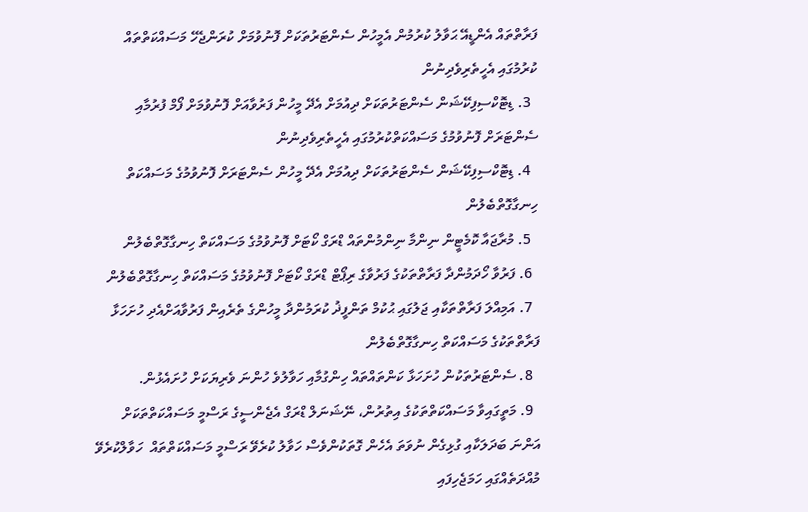ފަރާތްތައް އެންޑީއޭ ޙަވާލު ކުރުމުން އެމީހުން ސެންޓަރުތަކަށް ފޮނުވުމަށް ކުރަންޖެހޭ މަސައްކަތްތައް ކުރުމުގައި އެހީތެރިވެދިނުން
  3. ޑިޓޮކްސިފިކޭޝަން ސެންޓަރުތަކަށް ދިއުމަށް އެދޭ މީހުން ފަރުވާއަށް ފޮނުވުމަށް ފޯމް ފުރުމާއި ސެންޓަރަށް ފޮނުވުމުގެ މަސައްކަތްކުރުމުގައި އެހީތެރިވެދިނުން
  4. ޑިޓޮކްސިފިކޭޝަން ސެންޓަރުތަކަށް ދިއުމަށް އެދޭ މީހުން ސެންޓަރަށް ފޮނުވުމުގެ މަސައްކަތް ހިނގާގޮތްބެލުން
  5. މުރާޖައާ ކޮމެޓީން ނިންމާ ނިންމުންތައް ޑްރަގް ކޯޓަށް ފޮނުވުމުގެ މަސައްކަތް ހިނގާގޮތްބެލުން
  6. ފަރުވާ ހޯދަމުންދާ ފަރާތްތަކުގެ ފަރުވާގެ ރިޕޯޓް ޑްރަގް ކޯޓަށް ފޮނުވުމުގެ މަސައްކަތް ހިނގާގޮތްބެލުން
  7. އަމިއްލަ ފަރާތްތަކާއި ޖަލުގައި ޙުކުމް ތަންފީޛު ކުރަމުންދާ މީހުންގެ ތެރެއިން ފަރުވާއަށްއެދި ހުށަހަޅާ ފަރާތްތަކުގެ މަސައްކަތް ހިނގާގޮތްބެލުން
  8. ސެންޓަރުތަކުން ހުށަހަޅާ ކަންތައްތައް ހިންގުމާއި ހަވާލުވެ ހުންނަ ވެރިޔަކަށް ހުށައެޅުން.
  9. މަތީގައިވާ މަސައްކަތްތަކުގެ އިތުރުން، ނޭޝަނަލް ޑްރަގް އެޖެންސީގެ ރަސްމީ މަސައްކަތްތަކަށް އަންނަ ބަދަލަކާއި ގުޅިގެން ނުވަތަ އެހެން ގޮތަކުންވެސް ހަވާލު ކުރެވޭ ރަސްމީ މަސައްކަތްތައް  ހަވާލްކުރެވޭ މުއްދަތެއްގައި ހަމަޖެހިފައި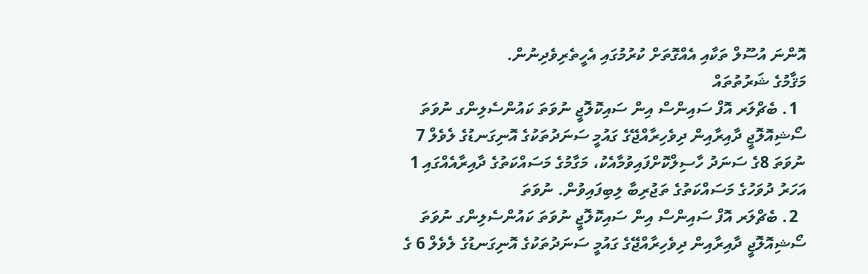އޮންނަ އުސޫލް ތަކާއި އެއްގޮތަށް ކުރުމުގައި އެހީތެރިވެދިނުން.
މަޤާމުގެ ޝަރުތުތައް
  1. ބެޗްލަރ އޮފް ސައިންސް އިން ސައިކޮލޮޖީ ނުވަތަ ކައުންސެލިންގ ނުވަތަ ސޯޝިއޮލޮޖީ ދާއިރާއިން ދިވެހިރާއްޖޭގެ ގައުމީ ސަނަދުތަކުގެ އޮނިގަނޑުގެ ލެވެލް 7 ނުވަތަ 8ގެ ސަނަދު ހާސިލްކޮށްފައިވުމާއެކު، މަގާމުގެ މަސައްކަތުގެ ދާއިރާއެއްގައި 1 އަހަރު ދުވަހުގެ މަސައްކަތުގެ ތަޖުރިބާ ލިބިފައިވުން. ނުވަތަ
  2. ބެޗްލަރ އޮފް ސައިންސް އިން ސައިކޮލޮޖީ ނުވަތަ ކައުންސެލިންގ ނުވަތަ ސޯޝިއޮލޮޖީ ދާއިރާއިން ދިވެހިރާއްޖޭގެ ގައުމީ ސަނަދުތަކުގެ އޮނިގަނޑުގެ ލެވެލް 6 ގެ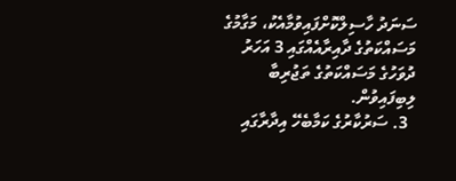ސަނަދު ހާސިލްކޮށްފައިވުމާއެކު، މަގާމުގެ މަސައްކަތުގެ ދާއިރާއެއްގައި 3 އަހަރު ދުވަހުގެ މަސައްކަތުގެ ތަޖުރިބާ ލިބިފައިވުން.
  3. ސަރުކާރުގެ ކަމާބެހޭ އިދާރާގައި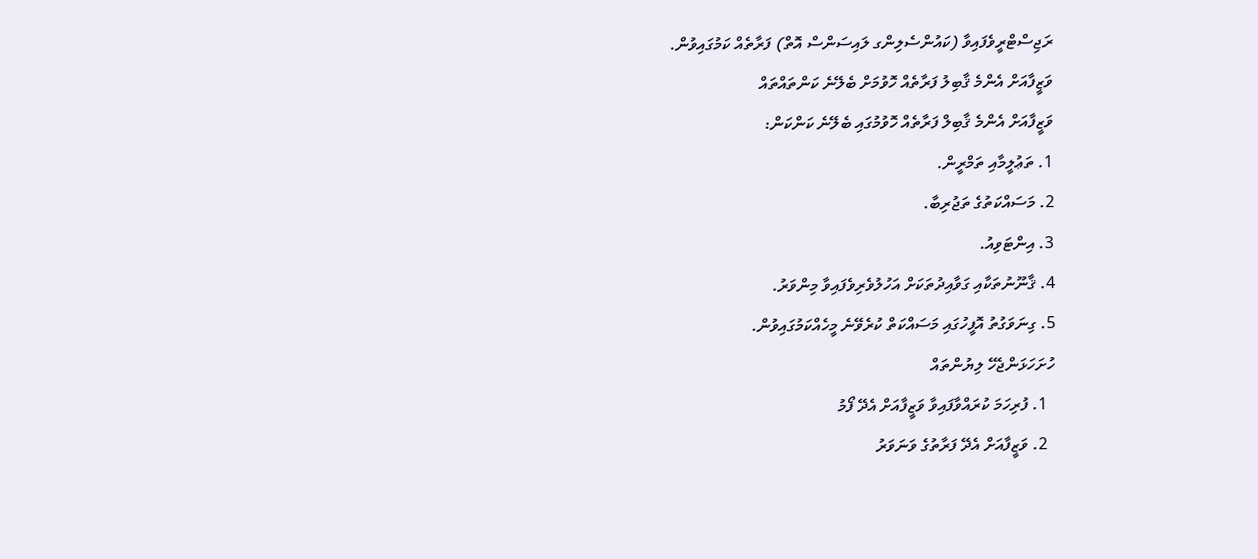ރަޖިސްޓްރީވެފައިވާ (ކައުންސެލިންގ ލައިސަންސް އޮތް) ފަރާތެއް ކަމުގައިވުން.
ވަޒީފާއަށް އެންމެ ޤާބިލު ފަރާތެއް ހޮވުމަށް ބެލޭނެ ކަންތައްތައް
ވަޒީފާއަށް އެންމެ ޤާބިލް ފަރާތެއް ހޮވުމުގައި ބެލޭނެ ކަންކަން:
1. ތަޢުލީމާއި ތަމްރީން.
2. މަސައްކަތުގެ ތަޖުރިބާ.
3. އިންޓަވިއު.
4. ޤާނޫނުތަކާއި ގަވާއިދުތަކަށް އަހުލުވެރިވެފައިވާ މިންވަރު.
5. ގިނަވަގުތު އޮފީހުގައި މަސައްކަތް ކުރެވޭނެ މީހެއްކަމުގައިވުން.
ހުށަހަޅަންޖެހޭ ލިޔުންތައް
  1. ފުރިހަމަ ކުރައްވާފައިވާ ވަޒީފާއަށް އެދޭ ފޯމު
  2. ވަޒީފާއަށް އެދޭ ފަރާތުގެ ވަނަވަރު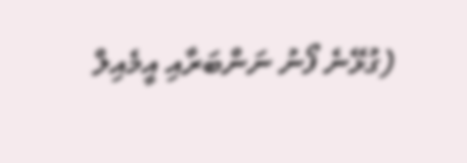(ގުޅޭނެ ފޯނު ނަންބަރާއި އީމެއިލް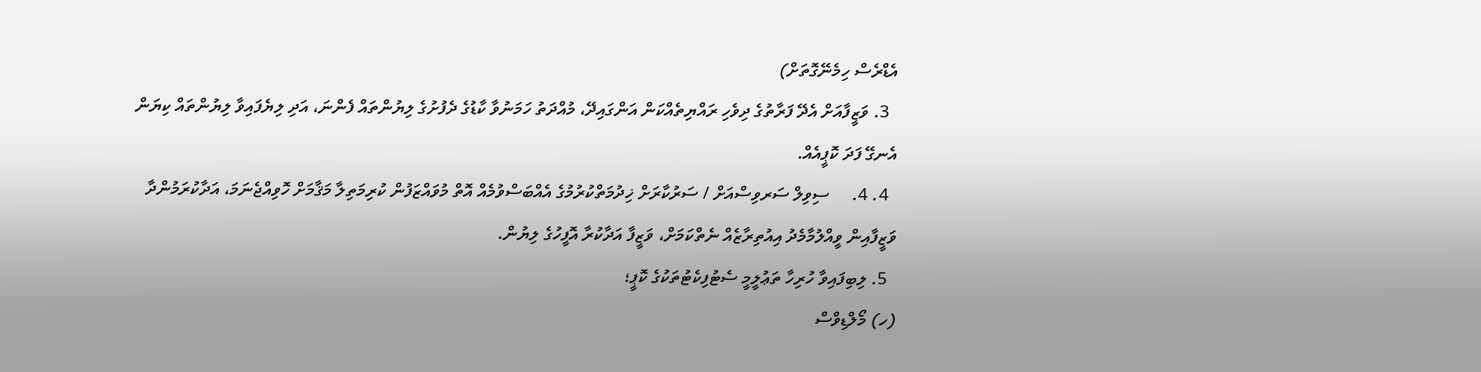އެޑްރެސް ހިމެނޭގޮތަށް)
  3. ވަޒީފާއަށް އެދޭ ފަރާތުގެ ދިވެހި ރައްޔިތެއްކަން އަންގައިދޭ، މުއްދަތު ހަމަނުވާ ކާޑުގެ ދެފުށުގެ ލިޔުންތައް ފެންނަ، އަދި ލިޔެފައިވާ ލިޔުންތައް ކިޔަން އެނގޭ ފަދަ ކޮޕީއެއް.
  4. 4.     ސިވިލް ސަރވިސްއަށް / ސަރުކާރަށް ޚިދުމަތްކުރުމުގެ އެއްބަސްވުމެއް އޮތް މުވައްޒަފުން ކުރިމަތިލާ މަޤާމަށް ހޮވިއްޖެނަމަ، އަދާކުރަމުންދާ ވަޒީފާއިން ވީއްލުމާމެދު އިއުތިރާޒެއް ނެތްކަމަށް، ވަޒީފާ އަދާކުރާ އޮފީހުގެ ލިޔުން.
  5. ލިބިފައިވާ ހުރިހާ ތަޢުލީމީ ސެޓުފިކެޓުތަކުގެ ކޮޕީ؛
(ހ) މޯލްޑިވްސް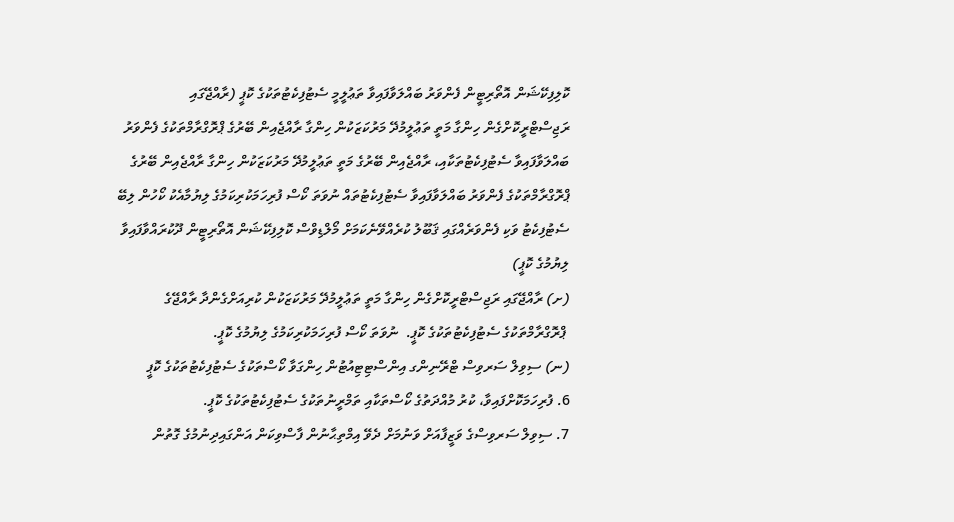ކޮލިފިކޭޝަން އޮތޯރިޓީން ފެންވަރު ބައްލަވާފައިވާ ތަޢުލީމީ ސެޓުފިކެޓުތަކުގެ ކޮޕީ (ރާއްޖޭގައި ރަޖިސްޓްރީކޮށްގެން ހިންގާ މަތީ ތަޢުލީމުދޭ މަރުކަޒަކުން ހިންގާ ރާއްޖެއިން ބޭރުގެ ޕްރޮގްރާމްތަކުގެ ފެންވަރު ބައްލަވާފައިވާ ސެޓުފިކެޓުތަކާއި، ރާއްޖެއިން ބޭރުގެ މަތީ ތަޢުލީމުދޭ މަރުކަޒަކުން ހިންގާ ރާއްޖެއިން ބޭރުގެ ޕްރޮގްރާމްތަކުގެ ފެންވަރު ބައްލަވާފައިވާ ސެޓުފިކެޓުތައް ނުވަތަ ކޯސް ފުރިހަމަކުރިކަމުގެ ލިޔުމާއެކު ކޯހުން ލިބޭ ސެޓުފިކެޓު ވަކި ފެންވަރެއްގައި ޤަބޫލު ކުރެއްވޭނެކަމަށް މޯލްޑިވްސް ކޮލިފިކޭޝަން އޮތޯރިޓީން ދޫކުރައްވާފައިވާ ލިޔުމުގެ ކޮޕީ)
(ށ) ރާއްޖޭގައި ރަޖިސްޓްރީކޮށްގެން ހިންގާ މަތީ ތަޢުލީމުދޭ މަރުކަޒަކުން ކުރިއަށްގެންދާ ރާއްޖޭގެ
 ޕްރޮގްރާމްތަކުގެ ސެޓުފިކެޓުތަކުގެ ކޮޕީ.  ނުވަތަ ކޯސް ފުރިހަމަކުރިކަމުގެ ލިޔުމުގެ ކޮޕީ.
(ނ) ސިވިލް ސަރވިސް ޓްރޭނިންގ އިންސްޓިޓިއުޓުން ހިންގަވާ ކޯސްތަކުގެ ސެޓުފިކެޓުތަކުގެ ކޮޕީ
6. ފުރިހަމަކޮށްފައިވާ، ކުރު މުއްދަތުގެ ކޯސްތަކާއި ތަމްރީނުތަކުގެ ސެޓުފިކެޓުތަކުގެ ކޮޕީ.
7. ސިވިލް ސަރވިސްގެ ވަޒީފާއަށް ވަނުމަށް ދެވޭ އިމްތިޙާނުން ފާސްވިކަން އަންގައިދިނުމުގެ ގޮތުން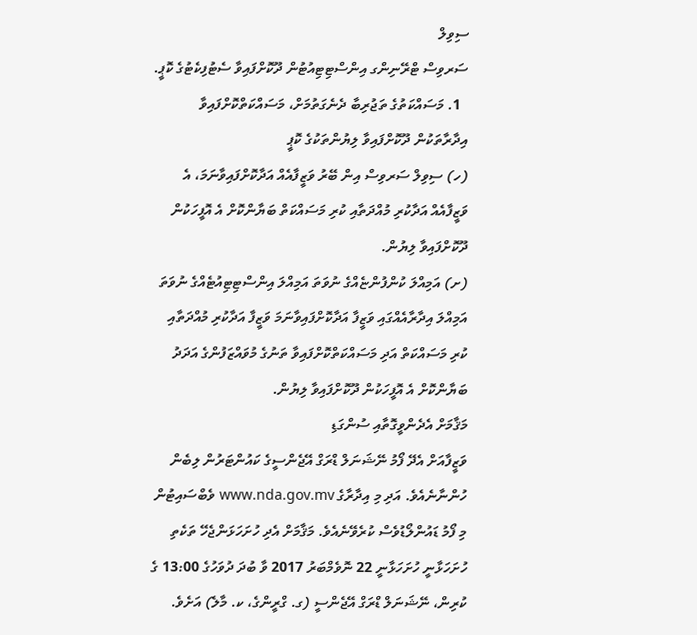ސިވިލް
ސަރވިސް ޓްރޭނިންގ އިންސްޓިޓިއުޓުން ދޫކޮށްފައިވާ ސެޓުފިކެޓުގެ ކޮޕީ.
  1. މަސައްކަތުގެ ތަޖުރިބާ ދެނެގަތުމަށް، މަސައްކަތްކޮށްފައިވާ އިދާރާތަކުން ދޫކޮށްފައިވާ ލިޔުންތަކުގެ ކޮޕީ
(ހ) ސިވިލް ސަރވިސް އިން ބޭރު ވަޒީފާއެއް އަދާކޮށްފައިވާނަމަ، އެ ވަޒީފާއެއް އަދާކުރި މުއްދަތާއި ކުރި މަސައްކަތް ބަޔާންކޮށް އެ އޮފީހަކުން ދޫކޮށްފައިވާ ލިޔުން.
(ށ) އަމިއްލަ ކުންފުންޏެއްގެ ނުވަތަ އަމިއްލަ އިންސްޓިޓިއުޓެއްގެ ނުވަތަ އަމިއްލަ އިދާރާއެއްގައި ވަޒީފާ އަދާކޮށްފައިވާނަމަ ވަޒީފާ އަދާކުރި މުއްދަތާއި ކުރި މަސައްކަތް އަދި މަސައްކަތްކޮށްފައިވާ ތަނުގެ މުވައްޒަފުންގެ އަދަދު ބަޔާންކޮށް އެ އޮފީހަކުން ދޫކޮށްފައިވާ ލިޔުން.
މަޤާމަށް އެދެންވީގޮތާއި ސުންގަޑި
ވަޒީފާއަށް އެދޭ ފޯމު ނޭޝަނަލް ޑްރަގް އޭޖެންސީގެ ކައުންޓަރުން ލިބެން ހުންނާނެއެވެ. އަދި މި އިދާރާގެ www.nda.gov.mv ވެބްސައިޓުން މި ފޯމު ޑައުންލޯޑުވެސް ކުރެވޭނެއެވެ. މަޤާމަށް އެދި ހުށަހަޅަންޖެހޭ ތަކެތި ހުށަހަޅާނީ ހުށަހަޅާނީ 22 ނޮވެމްބަރު 2017 ވާ ބުދަ ދުވަހުގެ 13:00 ގެ ކުރިން، ނޭޝަނަލް ޑްރަގް އޭޖެންސީ (ގ. ގްރީންގެ، ކ. މާލެ) އަށެވެ.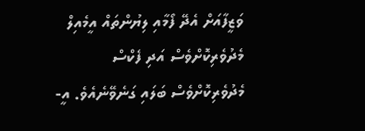ވަޒީފާއަށް އެދޭ ފޯމާއި ލިޔުންތައް އީމެއިލް މެދުވެރިކޮށްވެސް އަދި ފެކްސް މެދުވެރިކޮށްވެސް ބަލައި ގަނެވޭނެއެވެ. އީ-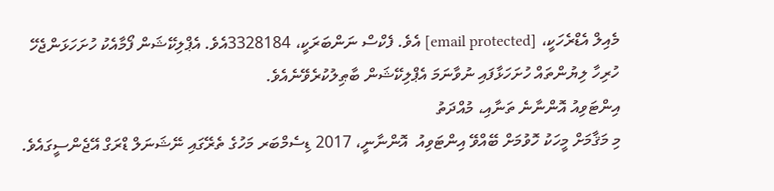މެއިލް އެޑްރެހަކީ، [email protected] އެވެ. ފެކްސް ނަންބަރަކީ، 3328184އެވެ. އެޕްލިކޭޝަން ފޯމާއެކު ހުށަހަޅަންޖެހޭ ހުރިހާ ލިޔުންތައް ހުށަހަޅާފައި ނުވާނަމަ އެޕްލިކޭޝަން ބާޠިލުކުރެވޭނެއެވެ.
އިންޓަވިއު އޮންނާނެ ތަނާއި، މުއްދަތު
މި މަޤާމަށް މީހަކު ހޮވުމަށް ބޭއްވޭ އިންޓަވިއު  އޮންނާނީ، 2017 ޑިސެމްބަރ މަހުގެ ތެރޭގައި ނޭޝަނަލް ޑްރަގް އޭޖެންސީގައެވެ.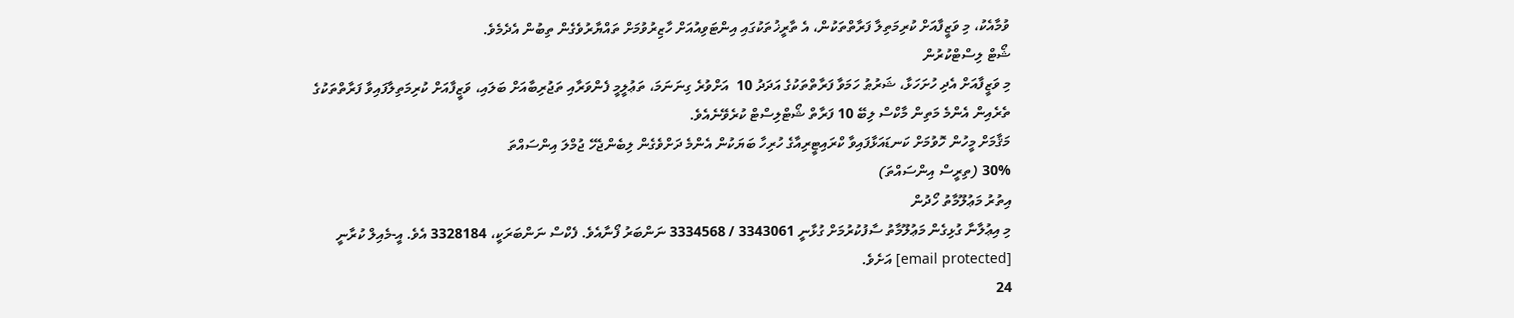ވުމާއެކު، މި ވަޒީފާއަށް ކުރިމަތިލާ ފަރާތްތަކުން، އެ ތާރީޚުތަކުގައި އިންޓަވިއުއަށް ހާޒިރުވުމަށް ތައްޔާރުވެގެން ތިބުން އެދެމެވެ.
ޝޯޓް ލިސްޓްކުރުން
މި ވަޒީފާއަށް އެދި ހުށަހަޅާ، ޝަރުޠު ހަމަވާ ފަރާތްތަކުގެ އަދަދު 10  އަށްވުރެ ގިނަނަމަ، ތަޢުލީމީ ފެންވަރާއި ތަޖުރިބާއަށް ބަލައި، ވަޒީފާއަށް ކުރިމަތިލާފައިވާ ފަރާތްތަކުގެ ތެރެއިން އެންމެ މަތިން މާކްސް ލިބޭ 10 ފަރާތް ޝޯޓްލިސްޓް ކުރެވޭނެއެވެ.
މަޤާމަށް މީހުން ހޮވުމަށް ކަނޑައަޅާފައިވާ ކްރައިޓީރިއާގެ ހުރިހާ ބަޔަކުން އެންމެ ދަށްވެގެން ލިބެންޖެހޭ ޖުމްލަ އިންސައްތަ
30% (ތިރީސް އިންސައްތަ)
އިތުރު މަޢުލޫމާތު ހޯދުން
މި އިޢުލާނާ ގުޅިގެން މަޢުލޫމާތު ސާފުކުރުމަށް ގުޅާނީ 3343061 / 3334568 ނަންބަރު ފޯނާއެވެ. ފެކްސް ނަންބަރަކީ، 3328184 އެވެ. އީ-މެއިލް ކުރާނީ [email protected] އަށެވެ.
24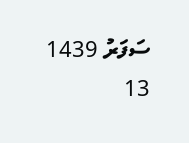ސަފަރު 1439
13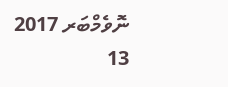ނޮވެމްބަރ 2017
13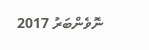ނޮވެންބަރު 2017